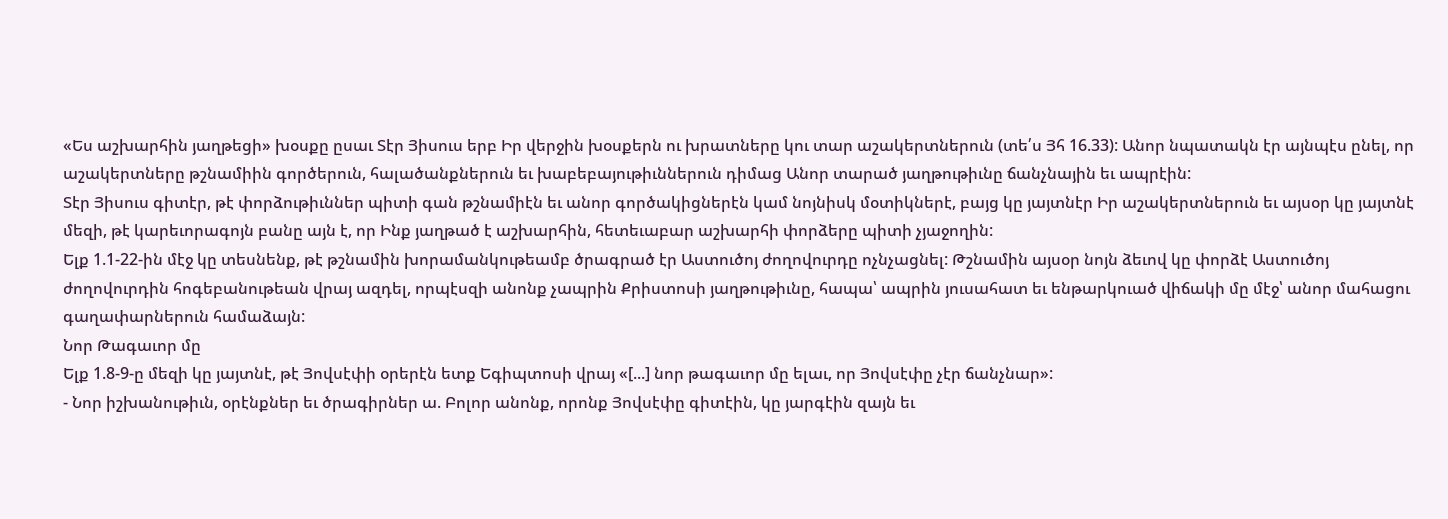«Ես աշխարհին յաղթեցի» խօսքը ըսաւ Տէր Յիսուս երբ Իր վերջին խօսքերն ու խրատները կու տար աշակերտներուն (տե՛ս Յհ 16.33): Անոր նպատակն էր այնպէս ընել, որ աշակերտները թշնամիին գործերուն, հալածանքներուն եւ խաբեբայութիւններուն դիմաց Անոր տարած յաղթութիւնը ճանչնային եւ ապրէին:
Տէր Յիսուս գիտէր, թէ փորձութիւններ պիտի գան թշնամիէն եւ անոր գործակիցներէն կամ նոյնիսկ մօտիկներէ, բայց կը յայտնէր Իր աշակերտներուն եւ այսօր կը յայտնէ մեզի, թէ կարեւորագոյն բանը այն է, որ Ինք յաղթած է աշխարհին, հետեւաբար աշխարհի փորձերը պիտի չյաջողին:
Ելք 1.1-22-ին մէջ կը տեսնենք, թէ թշնամին խորամանկութեամբ ծրագրած էր Աստուծոյ ժողովուրդը ոչնչացնել: Թշնամին այսօր նոյն ձեւով կը փորձէ Աստուծոյ ժողովուրդին հոգեբանութեան վրայ ազդել, որպէսզի անոնք չապրին Քրիստոսի յաղթութիւնը, հապա՝ ապրին յուսահատ եւ ենթարկուած վիճակի մը մէջ՝ անոր մահացու գաղափարներուն համաձայն:
Նոր Թագաւոր մը
Ելք 1.8-9-ը մեզի կը յայտնէ, թէ Յովսէփի օրերէն ետք Եգիպտոսի վրայ «[...] նոր թագաւոր մը ելաւ, որ Յովսէփը չէր ճանչնար»:
- Նոր իշխանութիւն, օրէնքներ եւ ծրագիրներ ա. Բոլոր անոնք, որոնք Յովսէփը գիտէին, կը յարգէին զայն եւ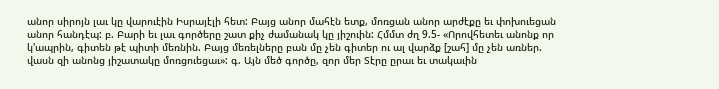անոր սիրոյն լաւ կը վարուէին Իսրայէլի հետ: Բայց անոր մահէն ետք, մոռցան անոր արժէքը եւ փոխուեցան անոր հանդէպ: բ. Բարի եւ լաւ գործերը շատ քիչ ժամանակ կը յիշուին: Հմմտ ժղ 9.5- «Որովհետեւ անոնք որ կ'ապրին, գիտեն թէ պիտի մեռնին. Բայց մեռելները բան մը չեն գիտեր ու ալ վարձք [շահ] մը չեն առներ. վասն զի անոնց յիշատակը մոռցուեցաւ»: գ. Այն մեծ գործը, զոր մեր Տէրը ըրաւ եւ տակաւին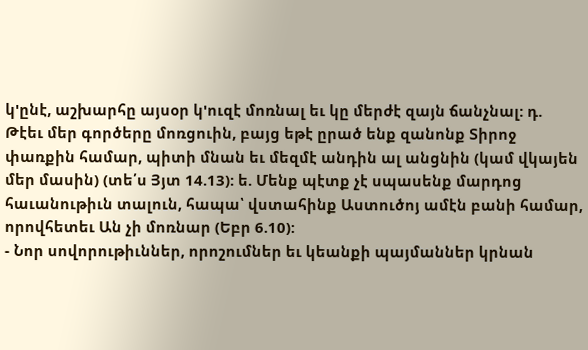կ'ընէ, աշխարհը այսօր կ'ուզէ մոռնալ եւ կը մերժէ զայն ճանչնալ: դ. Թէեւ մեր գործերը մոռցուին, բայց եթէ ըրած ենք զանոնք Տիրոջ փառքին համար, պիտի մնան եւ մեզմէ անդին ալ անցնին (կամ վկայեն մեր մասին) (տե՛ս Յյտ 14.13): ե. Մենք պէտք չէ սպասենք մարդոց հաւանութիւն տալուն, հապա՝ վստահինք Աստուծոյ ամէն բանի համար, որովհետեւ Ան չի մոռնար (Եբր 6.10):
- Նոր սովորութիւններ, որոշումներ եւ կեանքի պայմաններ կրնան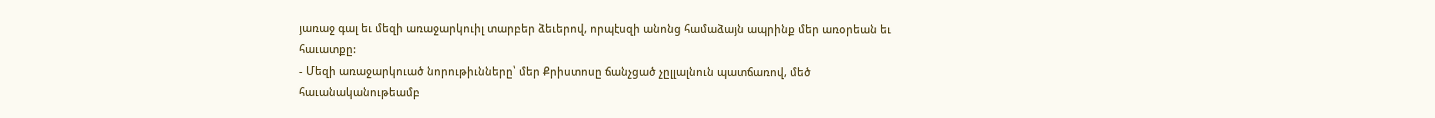յառաջ գալ եւ մեզի առաջարկուիլ տարբեր ձեւերով, որպէսզի անոնց համաձայն ապրինք մեր առօրեան եւ հաւատքը:
- Մեզի առաջարկուած նորութիւնները՝ մեր Քրիստոսը ճանչցած չըլլալնուն պատճառով, մեծ հաւանականութեամբ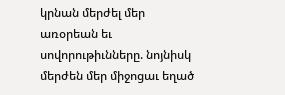կրնան մերժել մեր առօրեան եւ սովորութիւնները. նոյնիսկ մերժեն մեր միջոցաւ եղած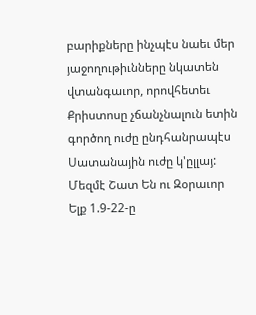բարիքները ինչպէս նաեւ մեր յաջողութիւնները նկատեն վտանգաւոր, որովհետեւ Քրիստոսը չճանչնալուն ետին գործող ուժը ընդհանրապէս Սատանային ուժը կ'ըլլայ:
Մեզմէ Շատ Են ու Զօրաւոր
Ելք 1.9-22-ը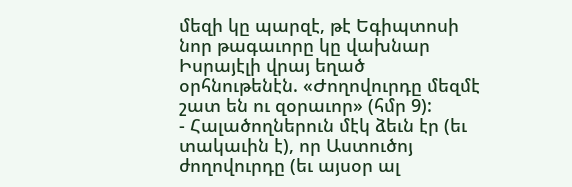մեզի կը պարզէ, թէ Եգիպտոսի նոր թագաւորը կը վախնար Իսրայէլի վրայ եղած օրհնութենէն. «Ժողովուրդը մեզմէ շատ են ու զօրաւոր» (հմր 9):
- Հալածողներուն մէկ ձեւն էր (եւ տակաւին է), որ Աստուծոյ ժողովուրդը (եւ այսօր ալ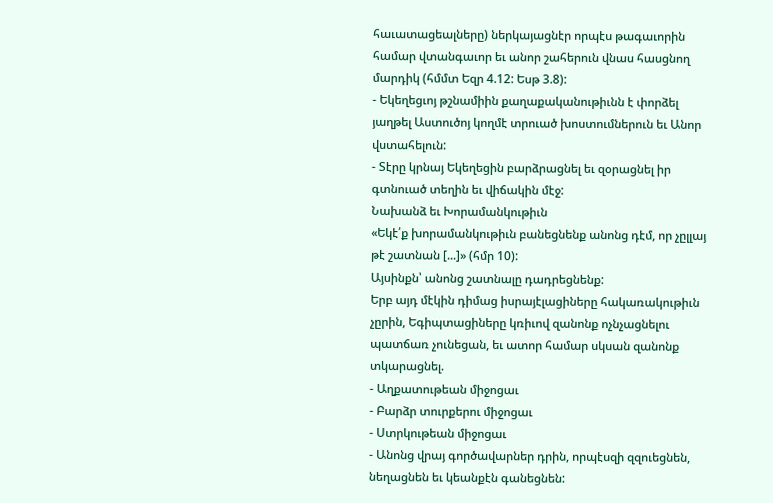հաւատացեալները) ներկայացնէր որպէս թագաւորին համար վտանգաւոր եւ անոր շահերուն վնաս հասցնող մարդիկ (հմմտ Եզր 4.12: Եսթ 3.8):
- Եկեղեցւոյ թշնամիին քաղաքականութիւնն է փորձել յաղթել Աստուծոյ կողմէ տրուած խոստումներուն եւ Անոր վստահելուն:
- Տէրը կրնայ Եկեղեցին բարձրացնել եւ զօրացնել իր գտնուած տեղին եւ վիճակին մէջ:
Նախանձ եւ Խորամանկութիւն
«Եկէ՛ք խորամանկութիւն բանեցնենք անոնց դէմ, որ չըլլայ թէ շատնան [...]» (հմր 10):
Այսինքն՝ անոնց շատնալը դադրեցնենք:
Երբ այդ մէկին դիմաց իսրայէլացիները հակառակութիւն չըրին, Եգիպտացիները կռիւով զանոնք ոչնչացնելու պատճառ չունեցան, եւ ատոր համար սկսան զանոնք տկարացնել.
- Աղքատութեան միջոցաւ
- Բարձր տուրքերու միջոցաւ
- Ստրկութեան միջոցաւ
- Անոնց վրայ գործավարներ դրին, որպէսզի զզուեցնեն, նեղացնեն եւ կեանքէն գանեցնեն: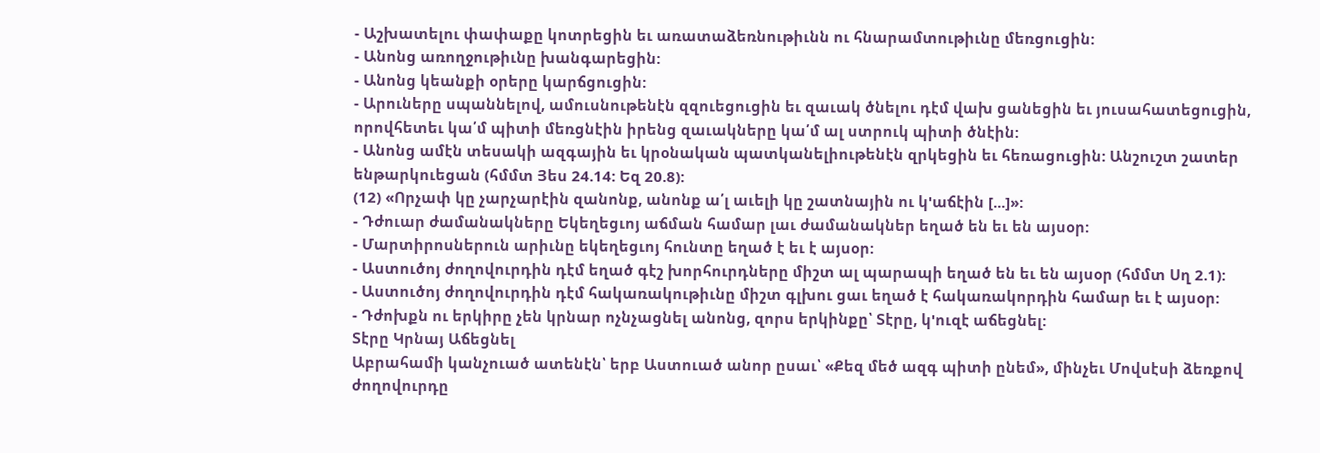- Աշխատելու փափաքը կոտրեցին եւ առատաձեռնութիւնն ու հնարամտութիւնը մեռցուցին:
- Անոնց առողջութիւնը խանգարեցին:
- Անոնց կեանքի օրերը կարճցուցին:
- Արուները սպաննելով, ամուսնութենէն զզուեցուցին եւ զաւակ ծնելու դէմ վախ ցանեցին եւ յուսահատեցուցին, որովհետեւ կա՛մ պիտի մեռցնէին իրենց զաւակները կա՛մ ալ ստրուկ պիտի ծնէին:
- Անոնց ամէն տեսակի ազգային եւ կրօնական պատկանելիութենէն զրկեցին եւ հեռացուցին: Անշուշտ շատեր ենթարկուեցան (հմմտ Յես 24.14: Եզ 20.8):
(12) «Որչափ կը չարչարէին զանոնք, անոնք ա՛լ աւելի կը շատնային ու կ'աճէին [...]»:
- Դժուար ժամանակները Եկեղեցւոյ աճման համար լաւ ժամանակներ եղած են եւ են այսօր:
- Մարտիրոսներուն արիւնը եկեղեցւոյ հունտը եղած է եւ է այսօր:
- Աստուծոյ ժողովուրդին դէմ եղած գէշ խորհուրդները միշտ ալ պարապի եղած են եւ են այսօր (հմմտ Սղ 2.1):
- Աստուծոյ ժողովուրդին դէմ հակառակութիւնը միշտ գլխու ցաւ եղած է հակառակորդին համար եւ է այսօր:
- Դժոխքն ու երկիրը չեն կրնար ոչնչացնել անոնց, զորս երկինքը՝ Տէրը, կ'ուզէ աճեցնել:
Տէրը Կրնայ Աճեցնել
Աբրահամի կանչուած ատենէն՝ երբ Աստուած անոր ըսաւ՝ «Քեզ մեծ ազգ պիտի ընեմ», մինչեւ Մովսէսի ձեռքով ժողովուրդը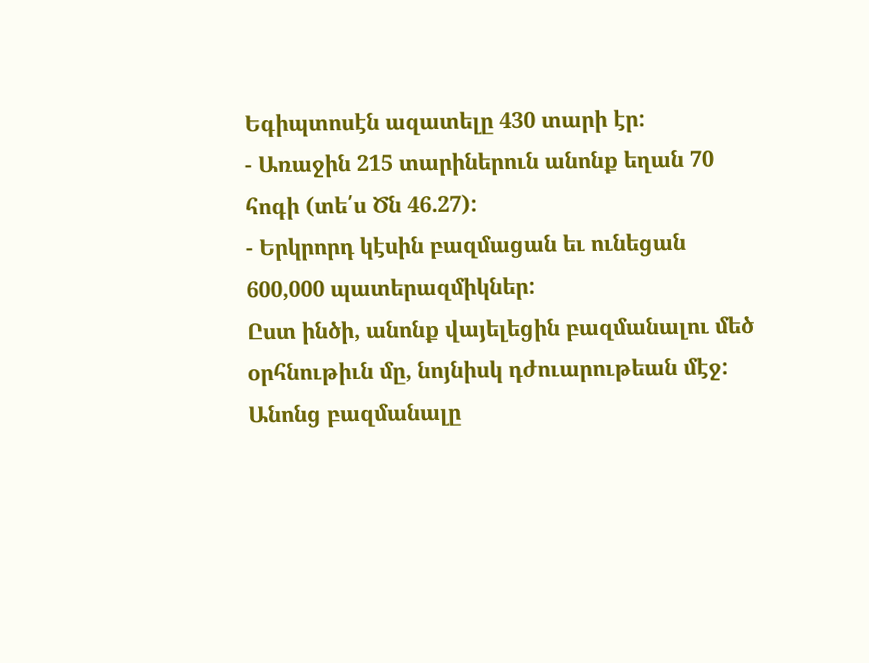Եգիպտոսէն ազատելը 430 տարի էր:
- Առաջին 215 տարիներուն անոնք եղան 70 հոգի (տե՛ս Ծն 46.27):
- Երկրորդ կէսին բազմացան եւ ունեցան 600,000 պատերազմիկներ:
Ըստ ինծի, անոնք վայելեցին բազմանալու մեծ օրհնութիւն մը, նոյնիսկ դժուարութեան մէջ: Անոնց բազմանալը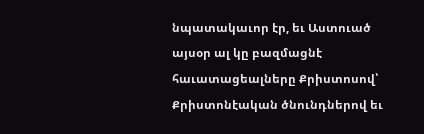նպատակաւոր էր, եւ Աստուած այսօր ալ կը բազմացնէ հաւատացեալները Քրիստոսով՝ Քրիստոնէական ծնունդներով եւ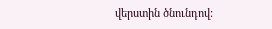վերստին ծնունդով: